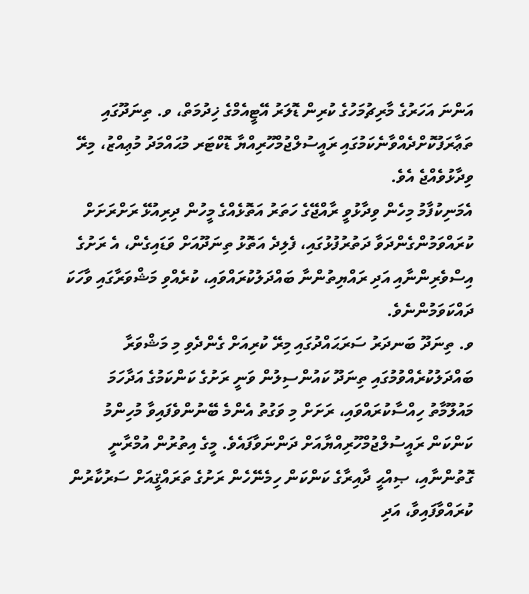އަންނަ އަހަރުގެ މާރިޗުމަހުގެ ކުރިން ޑޮލަރު އޭޓީއެމްގެ ޚިދުމަތް، ވ. ތިނަދޫގައި ތަޢާރަފުކޮށްދެއްވާނެކަމުގައި ރައީސުލްޖުމްހޫރިއްޔާ ޑޮކްޓަރ މުޙައްމަދު މުޢިއްޒު، މިރޭ ވިދާޅުވެއްޖެ އެވެ.
އެމަނިކުފާމު މިހެން ވިދާޅުވީ ރާއްޖޭގެ ހަތަރު އަތޮޅެއްގެ މީހުން ދިރިއުޅޭ ރަށްރަށަށް ކުރައްވަމުންގެންދަވާ ދަތުރުފުޅުގައި، ފެލިދެ އަތޮޅު ތިނަދޫއަށް ވަޑައިގެން، އެ ރަށުގެ އިސްވެރިންނާއި އަދި ރައްޔިތުންނާ ބައްދަލުކުރައްވައި، ކުރެއްވި މަޝްވަރާގައި ވާހަކަ ދައްކަވަމުންނެވެ.
ވ. ތިނަދޫ ބަނދަރު ސަރަޙައްދުގައި މިރޭ ކުރިއަށް ގެންދެވި މި މަޝްވަރާ ބައްދަލުކުރެއްވުމުގައި ތިނަދޫ ކައުންސިލުން ވަނީ ރަށުގެ ކަންކަމުގެ އަދާހަމަ މައުލޫމާތު ހިއްސާކުރައްވައި، ރަށަށް މި ވަގުތު އެންމެ ބޭނުންވެފައިވާ މުހިންމު ކަންކަން ރައީސުލްޖުމްހޫރިއްޔާއަށް ދަންނަވާފައެވެ. މީގެ އިތުރުން އުމްރާނީ ގޮތުންނާއި، ޞިއްޙީ ދާއިރާގެ ކަންކަން ހިމެނޭހެން ރަށުގެ ތަރައްޤީއަށް ސަރުކާރުން ކުރައްވާފައިވާ، އަދި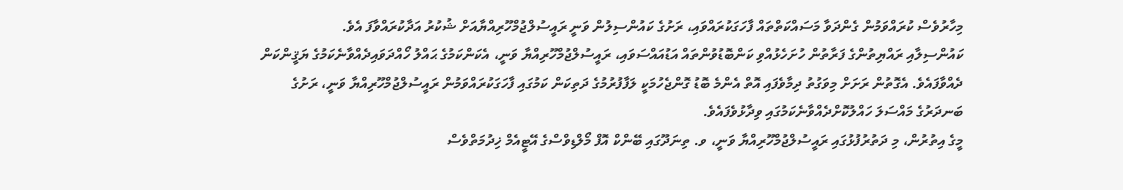މިހާރުވެސް ކުރައްވަމުން ގެންދަވާ މަސައްކަތްތައް ފާހަގަކުރައްވައި، ރަށުގެ ކައުންސިލުން ވަނީ ރައީސުލްޖުމްހޫރިއްޔާއަށް ޝުކުރު އަދާކުރައްވާފަ އެވެ.
ކައުންސިލާއި ރައްޔިތުންގެ ފަރާތުން ހުށަހެޅުއްވި ކަންބޮޑުވުންތައް އަޑުއައްސަވައި، ރައީސުލްޖުމްހޫރިއްޔާ ވަނީ، އެކަންކަމުގެ ޙައްލު ހޯއްދަވައިދެއްވާނެކަމުގެ ޔަޤީންކަން ދެއްވާފައެވެ. އެގޮތުން ރަށަށް މިވަގުތު ދިމާވެފައި އޮތް އެންމެ ބޮޑު ގޮންޖެހުމަކީ ލަފާފުރުމުގެ ދަތިކަން ކަމުގައި ފާހަގަކުރައްވަމުން ރައީސުލްޖުމްހޫރިއްޔާ ވަނީ، ރަށުގެ ބަނދަރުގެ މައްސަލަ ހައްލުކޮށްދެއްވާނެކަމުގައި ވިދާޅުވެފައެވެ.
މީގެ އިތުރުން، މި ދަތުރުފުޅުގައި ރައީސުލްޖުމްހޫރިއްޔާ ވަނީ، ވ. ތިނަދޫގައި ބޭންކް އޮފް މޯލްޑިވްސްގެ އޭޓީއެމް ޚިދުމަތްވެސް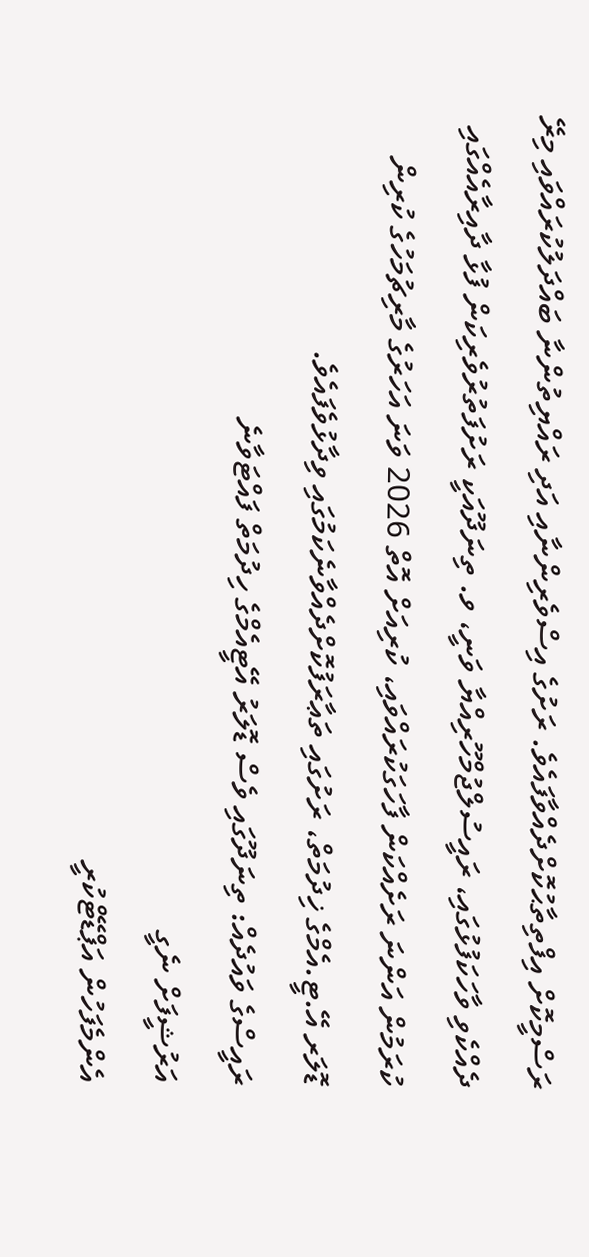ރަސްމީކޮށް އިފްތިތާޙުކޮށްދެއްވާފައެވެ. ރަށުގެ އިސްވެރިންނާއި އަދި ރައްޔިތުންނާ ބައްދަލުކުރައްވައި މިރޭ ދެއްކެވި ވާހަކަފުޅުގައި، ރައީސުލްޖުމްހޫރިއްޔާ ވަނީ، ވ. ތިނަދޫއަކީ ރަށުފަތުރުވެރިކަން ފުޅާ ދާއިރާއެއްގައި ކުރަމުން އަންނަ ރަށެއްކަން ފާހަގަކުރައްވައި، ކުރިއަށް އޮތް 2026 ވަނަ އަހަރުގެ މާރިޗުމަހުގެ ކުރިން ޑޮލަރ އޭ.ޓީ.އެމްގެ ޚިދުމަތް، ރަށުގައި ތަޢާރަފުކޮށްދެއްވާނެކަމުގައި ވިދާޅުވެފައެވެ.
ރައީސްގެ ވައުދެއް: ތިނަދޫގައި ވެސް ޑޮލަރު އޭޓީއެމްގެ ހިދުމަތް ފައްޓަވާނެ
އަރުޝީފަށް ނެގީ
އެންމެފަހުން އަޕްޑޭޓްކުރީ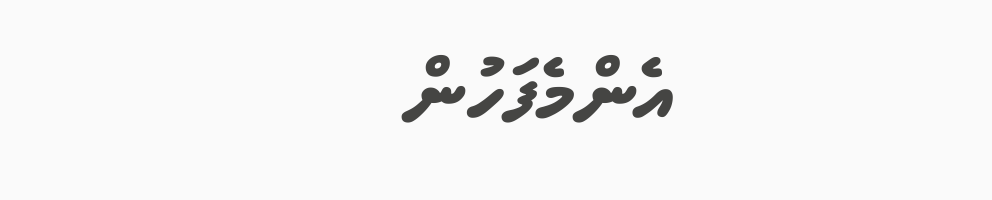އެންމެފަހުން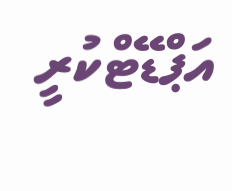އަޕްޑޭޓްކުރީ